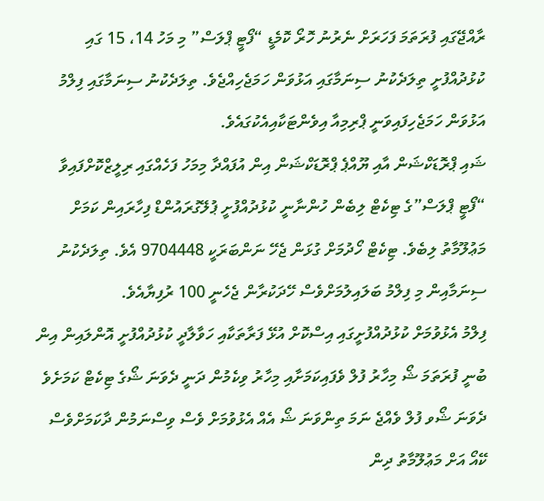ރާއްޖޭގައި ފުރަތަމަ ފަހަރަށް ނެރުނު ހޮރޯ ކޮމެޑީ “ފޯޓީ ޕްލަސް” މި މަހު 14، 15 ގައި ކުޅުދުއްފުށީ ތިލަދެކުނު ސިނަމާގައި އަޅުވަން ހަމަޖެހިއްޖެވެ. ތިލަދެކުނު ސިނަމާގައި ފިލްމު އަޅުވަން ހަމަޖެހިފައިވަނީ ޕްރިމިއާ އިވެންޓަކާއިއެކުގައެވެ.
ޝައި ޕްރޮޑަކްޝަން އާއި ޔޫއްޕެ ޕްރޮޑަކްޝަން އިން އުފައްދާ މިމަހު ފަހެއްގައި ރިލީޒްކޮށްފައިވާ “ފޯޓީ ޕްލަސް”ގެ ޓިކެޓް ލިބެން ހުންނާނީ ކުޅުދުއްފުށީ ޕުލޭގުރައުންޑް ފިހާރައިން ކަމަށް މަޢުލޫމާތު ލިބެވެ. ޓިކެޓް ހޯދުމަށް ގުޅަން ޖެހޭ ނަންބަރަކީ 9704448 އެވެ. ތިލަދެކުނު ސިނަމާއިން މި ފިލްމު ބަލައިލުމަށްވެސް ހޭދަކުރާން ޖެހެނީ 100 ރުފިޔާއެވެ.
ފިލްމު އެޅުވުމަށް ކުޅުދުއްފުށީގައި އިސްކޮށް އުޅޭ ފަރާތަކާއި ހަވާލާދީ ކުޅުދުއްފުށީ އޮންލައިން އިން ބުނީ ފުރަތަމަ ޝޯ މިހާރު ފުލް ވެފައިކަމަށާއި މިހާރު ވިކެމުން ދަނީ ދެވަނަ ޝޯގެ ޓިކެޓް ކަމަށެވެ ދެވަނަ ޝޯވ ފުލް ވެއްޖެ ނަމަ ތިންވަނަ ޝޯ އެއް އެޅުވުމަށް ވެސް ވިސްނަމުން ދާކަމަށްވެސް ކޭއޯ އަށް މަޢުލޫމާތު ދިން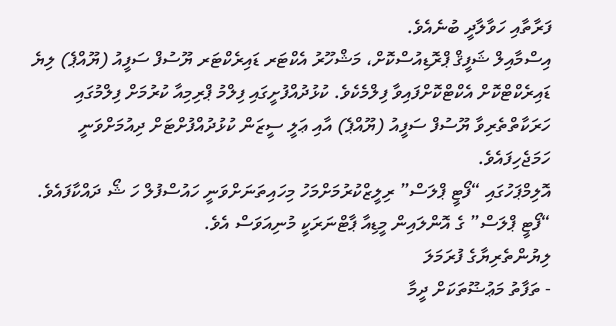ފަރާތާއި ހަވާލާދީ ބުނެއެވެ.
އިސްމާއިލް ޝަފީޤް ޕްރޮޑިއުސްކޮށް، މަޝްހޫރު އެކްޓަރ ޑައިރެކްޓަރ ޔޫސުފް ސަފީއު (ޔޫއްޕެ) ލިޔެ ޑައިރެކްޓްކޮށް އެކްޓްކޮށްފައިވާ ފިލްމެކެވެ. ކުޅުދުއްފުށީގައި ފިލްމު ޕްރިމިއާ ކުރުމަށް ފިލްމުގައި ހަރަކާތްތެރިވާ ޔޫސުފް ސަފީއު (ޔޫއްޕެ) އާއި ޢަލީ ސީޒަން ކުޅުދުއްފުށްޓަށް ދިއުމަށްވަނީ ހަމަޖެހިފައެވެ.
އޮލިމްޕަހުގައި “ފޯޓީ ޕްލަސް” ރިލީޒްކުރުމަށްމަހު މިހައިތަނަށްވަނީ ހައުސްފުލް ހަ ޝޯ ދައްކާފައެވެ.
“ފޯޓީ ޕްލަސް” ގެ އޮންލައިން މީޑިއާ ޕާޓްނަރަކީ މުނިއަވަސް އެވެ.
ލިޔުންތެރިޔާގެ ފުރަމަލަ
- ތަފާތު މަޢުޟޫތަކަށް ދީމާ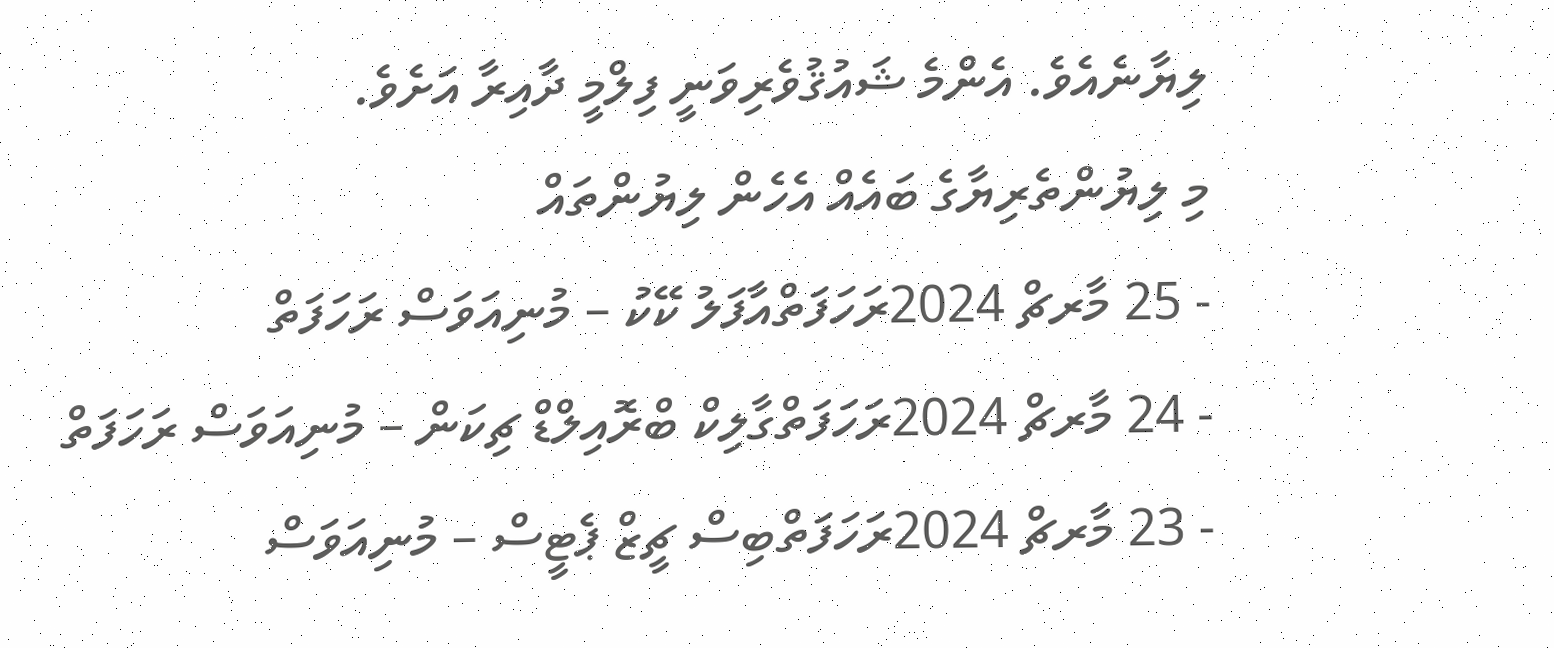ލިޔާނެއެވެ. އެންމެ ޝައުޤުވެރިވަނީ ފިލްމީ ދާއިރާ އަށެވެ.
މި ލިޔުންތެރިޔާގެ ބައެއް އެހެން ލިޔުންތައް
- 25 މާރޗް 2024ރަހަފަތްއާފަލު ކޭކު – މުނިއަވަސް ރަހަފަތް
- 24 މާރޗް 2024ރަހަފަތްގާލިކް ބްރޮއިލްޑް ޗިކަން – މުނިއަވަސް ރަހަފަތް
- 23 މާރޗް 2024ރަހަފަތްބިސް ޗީޒް ޕެޓީސް – މުނިއަވަސް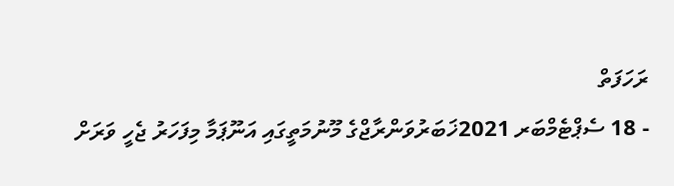ރަހަފަތް
- 18 ސެޕްޓެމްބަރ 2021ޚަބަރުވަންރާޖްގެ މޫނުމަތީގައި އަނޫޕަމާ މިފަހަރު ޖެހީ ވަރަށް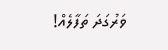ވަރުގަދަ ތަފާލެއް!